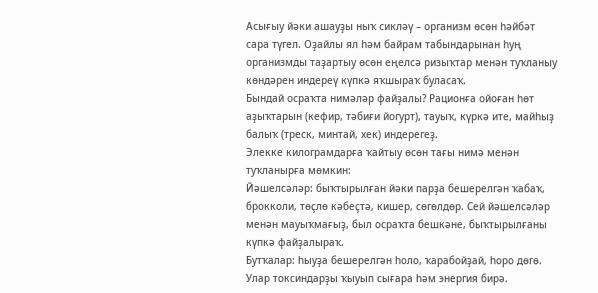Асығыу йәки ашауҙы ныҡ сикләү – организм өсөн һәйбәт сара түгел. Оҙайлы ял һәм байрам табындарынан һуң организмды таҙартыу өсөн еңелсә ризыҡтар менән туҡланыу көндәрен индереү күпкә яҡшыраҡ буласаҡ.
Бындай осраҡта нимәләр файҙалы? Рационға ойоған һөт аҙыҡтарын (кефир, тәбиғи йогурт), тауыҡ, күркә ите, майһыҙ балыҡ (треск, минтай, хек) индерегеҙ.
Элекке килограмдарға ҡайтыу өсөн тағы нимә менән туҡланырға мөмкин:
Йәшелсәләр: быҡтырылған йәки парҙа бешерелгән ҡабаҡ, брокколи, төҫлө кәбеҫтә, кишер, сөгөлдөр. Сей йәшелсәләр менән мауыҡмағыҙ, был осраҡта бешкәне, быҡтырылғаны күпкә файҙалыраҡ.
Бутҡалар: һыуҙа бешерелгән һоло, ҡарабойҙай, һоро дөгө. Улар токсиндарҙы ҡыуып сығара һәм энергия бирә.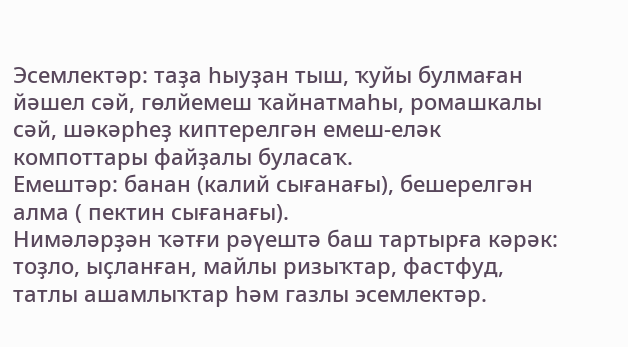Эсемлектәр: таҙа һыуҙан тыш, ҡуйы булмаған йәшел сәй, гөлйемеш ҡайнатмаһы, ромашкалы сәй, шәкәрһеҙ киптерелгән емеш-еләк компоттары файҙалы буласаҡ.
Емештәр: банан (калий сығанағы), бешерелгән алма ( пектин сығанағы).
Нимәләрҙән ҡәтғи рәүештә баш тартырға кәрәк: тоҙло, ыҫланған, майлы ризыҡтар, фастфуд, татлы ашамлыҡтар һәм газлы эсемлектәр.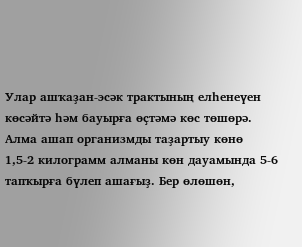Улар ашҡаҙан-эсәк трактының елһенеүен көсәйтә һәм бауырға өҫтәмә көс төшөрә.
Алма ашап организмды таҙартыу көнө
1,5-2 килограмм алманы көн дауамында 5-6 тапҡырға бүлеп ашағыҙ. Бер өлөшөн,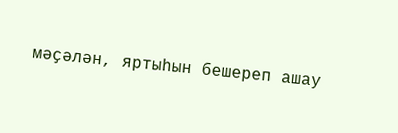мәҫәлән, яртыһын бешереп ашау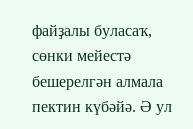файҙалы буласаҡ, сөнки мейестә бешерелгән алмала пектин күбәйә. Ә ул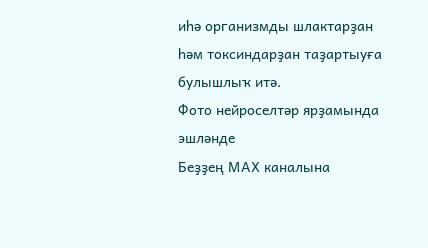иһә организмды шлактарҙан һәм токсиндарҙан таҙартыуға булышлыҡ итә.
Фото нейроселтәр ярҙамында эшләнде
Беҙҙең МАХ каналына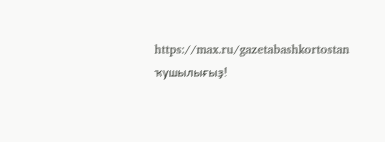https://max.ru/gazetabashkortostan ҡушылығыҙ!